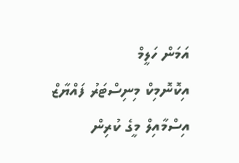އަމަން ހަލީމް
އިކޮނޮމިކް މިނިސްޓަރު ފައްޔާޒް އިސްމާއިލް މީގެ ކުރިން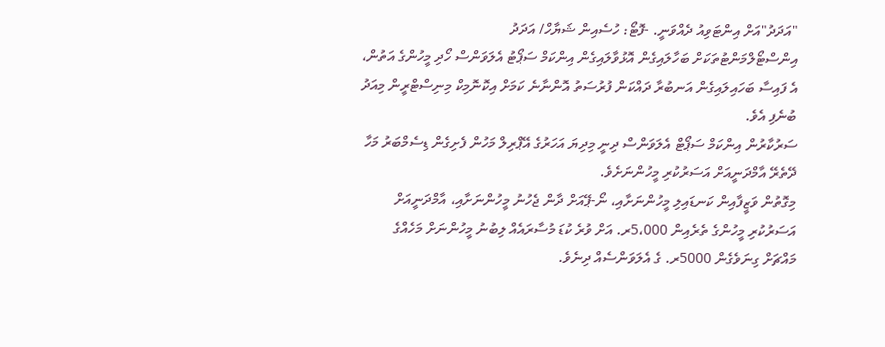"އަދަދު"އަށް އިންޓަވިއު ދެއްވަނީ. -ފޮޓޯ: ހުސެއިން ޝަޔާހް/ އަދަދު
އިންސްޓޯލްމަންޓުތަކަށް ބަހާލައިގެން އޮޅުވާލައިގެން އިންކަމް ސަޕޯޓު އެލަވަންސް ހޯދި މީހުންގެ އަތުން، އެ ފައިސާ ބަހައިލައިގެން އަނބުރާ ދައްކަން ފުރުސަތު އޮންނާނެ ކަމަށް އިކޮނޮމިކް މިނިސްޓްރީން މިއަދު ބުނެފި އެވެ.
ސަރުކާރުން އިންކަމް ސަޕޯޓް އެލަވަންސް ދިނީ މިދިޔަ އަހަރުގެ އޭޕްރިލް މަހުން ފެށިގެން ޑިސެމްބަރު މަހާ ދޭތެރޭ އާމްދަނީއަށް އަސަރުކުރި މީހުންނަށެވެ.
މިގޮތުން ވަޒީފާއިން ކަނޑައިލި މީހުންނަށާއި، ނޯ-ޕޭއަށް ދާން ޖެހުނު މީހުންނަށާއި، އާމްދަނީއަށް އަސަރުކުރި މީހުންގެ ތެރެއިން 5،000ރ. އަށް ވުރެ ކުޑަ މުސާރައެއް ލިބުނު މީހުންނަށް މަހެއްގެ މައްޗަށް ގިނަވެގެން 5000ރ. ގެ އެލަވަންސެއް ދިނެވެ.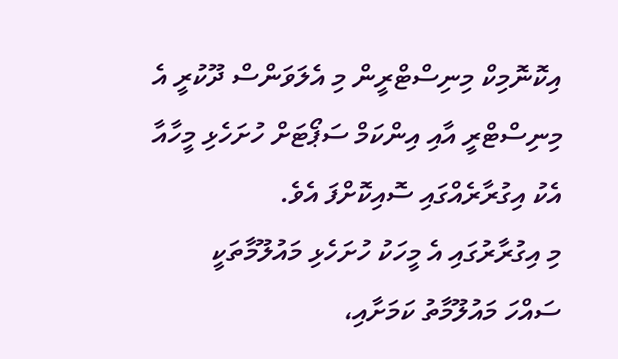އިކޮނޮމިކް މިނިސްޓްރީން މި އެލަވަންސް ދޫކުރީ އެ މިނިސްޓްރީ އާއި އިންކަމް ސަޕޯޓަށް ހުށަހެޅި މީހާއާ އެކު އިގުރާރެއްގައި ސޮއިކޮށްފަ އެވެ.
މި އިގުރާރުގައި އެ މީހަކު ހުށަހެޅި މައުލޫމާތަކީ ސައްހަ މައުލޫމާތު ކަމަށާއި،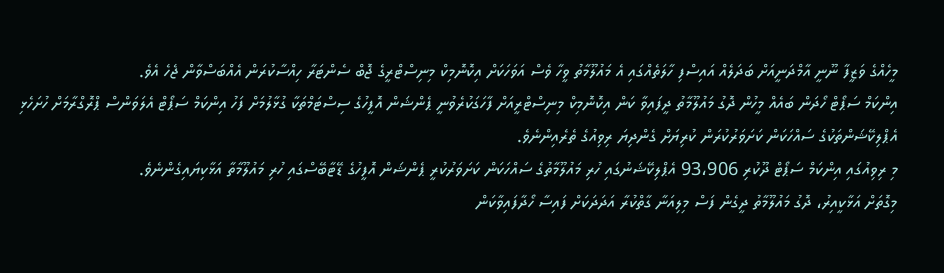މީހެއްގެ ވަޒީފާ ނޫނީ އާމްދަނީއަށް ބަދަލެއް އައިސްފި ހާލަތެއްގައި އެ މައުލޫމާތު ވީހާ ވެސް އަވަހަކަށް އިކޮނޮމިކް މިނިސްޓްރީގެ ޖޮބް ސެންޓަރާ ހިއްސާކުރަން އެއްބަސްވާން ޖެހެ އެވެ.
އިންކަމް ސަޕޯޓް ހޯދަން ބައެއް މީހުން ދޮގު މައުލޫމާތު ދީފައިވާ ކަން އިކޮނޮމިކް މިނިސްޓްރީއަށް ފާހަގަކުރެވުނީ ޕެންޝަން އޮފީހުގެ ސިސްޓަމްތަކާ ގުޅާލުމަށް ފަހު އިންކަމް ސަޕޯޓް އެލަވަންސް ޕްރޮގްރާމަށް ހުށަހެޅި އެޕްލިކޭޝަންތަކުގެ ސައްހަކަން ކަށަވަރުކުރަން ކުރިޔަށް ގެންދިޔަ ރިވިއުގެ ތެރެއިންނެވެ.
މި ރިވިއުގައި އިންކަމް ސަޕޯޓް ދޫކުރި 93،906 އެޕްލިކޭޝަނުގައި ހުރި މައުލޫމާތުގެ ސައްހަކަން ކަށަވަރުކުރީ ޕެންޝަން އޮފީހުގެ ޑޭޓާބޭސްގައި ހުރި މައުލޫމާތާ އަޅާކިޔައިގެންނެވެ.
މިގޮތަށް އަޅާކީއިރު، ދޮގު މައުލޫމާތު ދީގެން ފަސް މިލިއަނާ ގާތްކުރާ އަދަދަކަށް ފައިސާ ހޯދާފައިވާކަން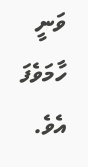ވަނީ ހާމަވެފަ އެވެ.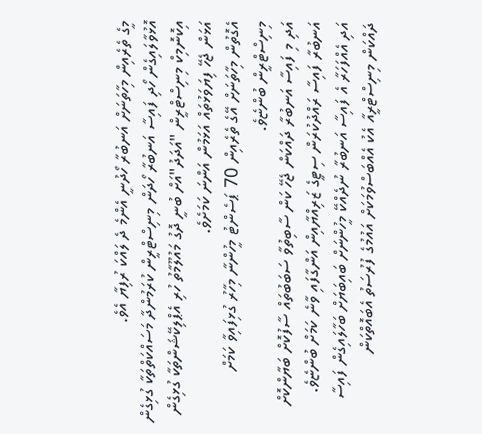މީގެ ތެރެއިން މިހާތަނަށް އަނބުރާ ހޯދުނީ އެންމެ ދެ ލައްކަ ރުފިޔާ އެވެ.
އޮޅުވާލައިގެން ހޯދި ފައިސާ އަނބުރާ ހޯދަން މިނިސްޓްރީން ކުރަމުންދާ މަސައްކަތްތަކާ ގުޅިގެން އިކޮނޮމިކް މިނިސްޓްރީން "އަދަދު"އަށް ބުނީ ދޮގު މައުލޫމާތު ހުރި އެޕްލިކޭޝަންތަކާ ގުޅިގެން އަޅަން ޖެހޭ ފިޔަވަޅުތައް އަޅަމުން އަންނަ ކަމަށެވެ.
އެގޮތުން މިހާތަނަށް އޭގެ ތެރެއިން 70 ޕަސެންޓު މީހުންނާ މިހާރު ގުޅިފައިވާ ކަމަށް މިނިސްޓްރީން ބުންޏެވެ.
އަދި މި ފައިސާ އަނބުރާ ދައްކަން ޖެހޭ ކަން ސާބިތުވާ ސަބަބުތައް ސާފުކޮށް ބަޔާންކޮށް އަނބުރާ ފައިސާ ރައްދުކުރަން ސިޓީގެ ޒަރިއްޔާއިން އަންގާފައި ވާނެ ކަމަށް ބުންޏެވެ.
އަދި އެއްފަހަރާ އެ ފައިސާ އަނބުރާ ނުދެއްކޭ މީހުންނަށް ބައިބަޔަށް ބަހާލައިގެން ފައިސާ ދައްކަން މިނިސްޓްރީއާ އެކު އެއްބަސްވުމަކަށް އައުމުގެ ފުރުސަތު އެބައޮތްކަން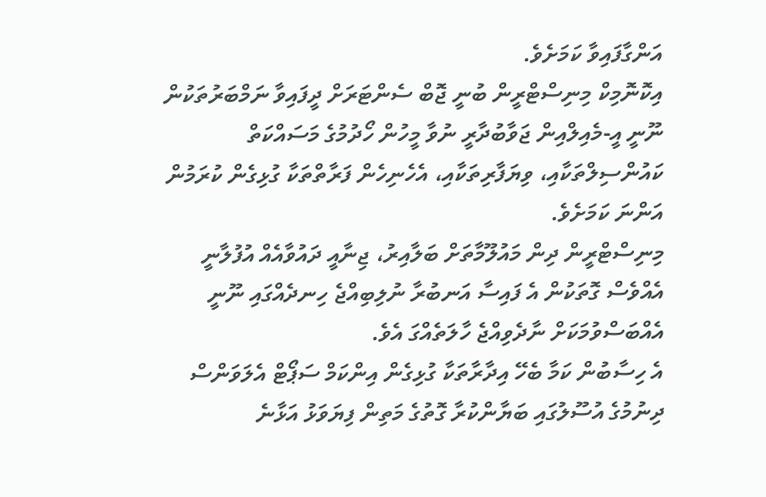އަންގާފައިވާ ކަމަށެވެ.
އިކޮނޮމިކް މިނިސްޓްރީން ބުނީ ޖޮބް ސެންޓަރަށް ދީފައިވާ ނަމްބަރުތަކުން ނޫނީ އީ-މެއިލްއިން ޖަވާބުދާރީ ނުވާ މީހުން ހޯދުމުގެ މަސައްކަތް ކައުންސިލްތަކާއި، ވިޔަފާރިތަކާއި، އެހެނިހެން ފަރާތްތަކާ ގުޅިގެން ކުރަމުން އަންނަ ކަމަށެވެ.
މިނިސްޓްރީން ދިން މައުލޫމާތަށް ބަލާއިރު، ޖިނާއީ ދައުވާއެއް އުފުލާނީ އެއްވެސް ގޮތަކުން އެ ފައިސާ އަނބުރާ ނުލިބިއްޖެ ހިނދެއްގައި ނޫނީ އެއްބަސްވުމަކަށް ނާދެވިއްޖެ ހާލަތެއްގަ އެވެ.
އެ ހިސާބުން ކަމާ ބެހޭ އިދާރާތަކާ ގުޅިގެން އިންކަމް ސަޕޯޓް އެލަވަންސް ދިނުމުގެ އުސޫލުގައި ބަޔާންކުރާ ގޮތުގެ މަތިން ފިޔަވަޅު އަޅާނެ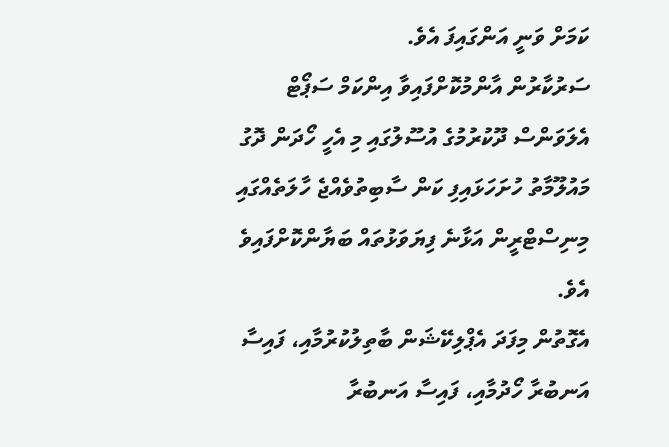ކަމަށް ވަނީ އަންގައިފަ އެވެ.
ސަރުކާރުން އާންމުކޮށްފައިވާ އިންކަމް ސަޕޯޓް އެލަވަންސް ދޫކުރުމުގެ އުސޫލުގައި މި އެހީ ހޯދަން ދޮގު މައުލޫމާތު ހުށަހަޅައިފި ކަން ސާބިތުވެއްޖެ ހާލަތެއްގައި މިނިސްޓްރީން އަޅާނެ ފިޔަވަޅުތައް ބަޔާންކޮށްފައިވެ އެވެ.
އެގޮތުން މިފަދަ އެޕްލިކޭޝަން ބާތިލުކުރުމާއި، ފައިސާ އަނބުރާ ހޯދުމާއި، ފައިސާ އަނބުރާ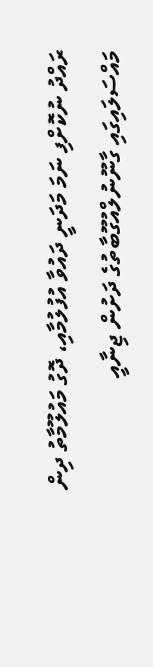ރައްދު ނުކޮށްފި ނަމަ މަދަނީ ދައުވާ އުފުލުމާއި، ދޮގު މައުލޫމާތު ދިން މައްސަލައިގައި ގާނޫނުލްއުގޫބާތުގެ ދަށުން ޖިނާއީ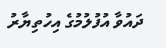ދައުވާ އުފުލުމުގެ އިހުތިޔާރު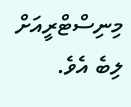މިނިސްޓްރީއަށް ލިބެ އެވެ.